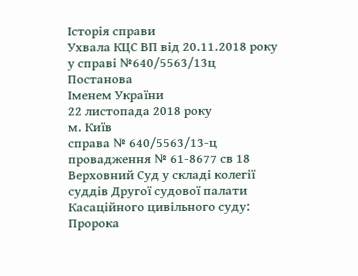Історія справи
Ухвала КЦС ВП від 20.11.2018 року у справі №640/5563/13ц
Постанова
Іменем України
22 листопада 2018 року
м. Київ
справа № 640/5563/13-ц
провадження № 61-8677 св 18
Верховний Суд у складі колегії суддів Другої судової палати Касаційного цивільного суду: Пророка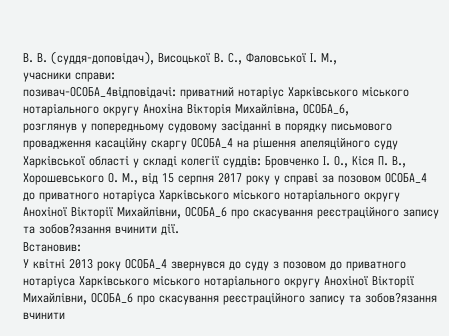В. В. (суддя-доповідач), Висоцької В. С., Фаловської І. М.,
учасники справи:
позивач-ОСОБА_4відповідачі: приватний нотаріус Харківського міського нотаріального округу Анохіна Вікторія Михайлівна, ОСОБА_6,
розглянув у попередньому судовому засіданні в порядку письмового провадження касаційну скаргу ОСОБА_4 на рішення апеляційного суду Харківської області у складі колегії суддів: Бровченко І. О., Кіся П. В., Хорошевського О. М., від 15 серпня 2017 року у справі за позовом ОСОБА_4 до приватного нотаріуса Харківського міського нотаріального округу Анохіної Вікторії Михайлівни, ОСОБА_6 про скасування реєстраційного запису та зобов?язання вчинити дії.
Встановив:
У квітні 2013 року ОСОБА_4 звернувся до суду з позовом до приватного нотаріуса Харківського міського нотаріального округу Анохіної Вікторії Михайлівни, ОСОБА_6 про скасування реєстраційного запису та зобов?язання вчинити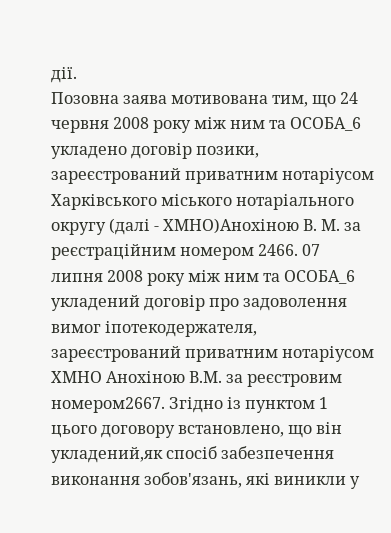дії.
Позовна заява мотивована тим, що 24 червня 2008 року між ним та ОСОБА_6 укладено договір позики, зареєстрований приватним нотаріусом Харківського міського нотаріального округу (далі - ХМНО)Анохіною В. М. за реєстраційним номером 2466. 07 липня 2008 року між ним та ОСОБА_6 укладений договір про задоволення вимог іпотекодержателя, зареєстрований приватним нотаріусом ХМНО Анохіною В.М. за реєстровим номером2667. Згідно із пунктом 1 цього договору встановлено, що він укладений,як спосіб забезпечення виконання зобов'язань, які виникли у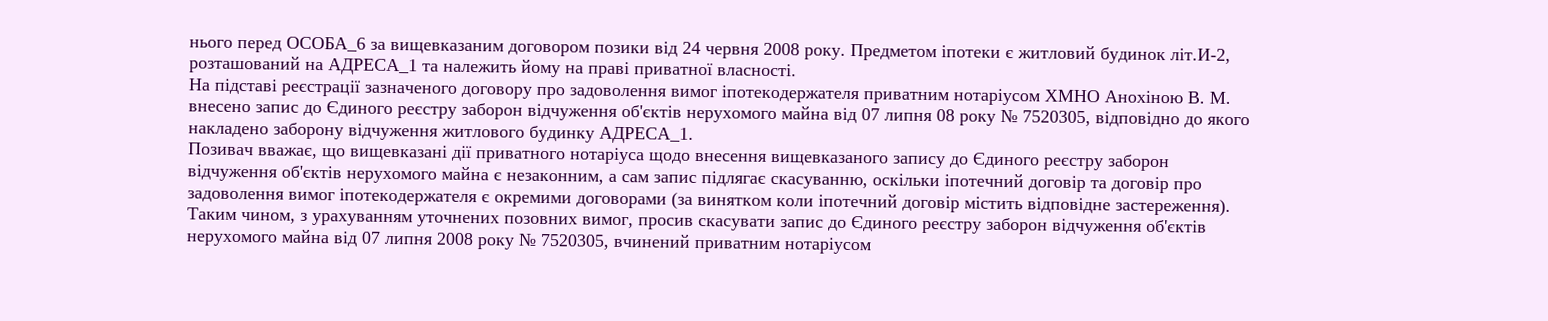нього перед ОСОБА_6 за вищевказаним договором позики від 24 червня 2008 року. Предметом іпотеки є житловий будинок літ.И-2, розташований на АДРЕСА_1 та належить йому на праві приватної власності.
На підставі реєстрації зазначеного договору про задоволення вимог іпотекодержателя приватним нотаріусом ХМНО Анохіною В. М. внесено запис до Єдиного реєстру заборон відчуження об'єктів нерухомого майна від 07 липня 08 року № 7520305, відповідно до якого накладено заборону відчуження житлового будинку АДРЕСА_1.
Позивач вважає, що вищевказані дії приватного нотаріуса щодо внесення вищевказаного запису до Єдиного реєстру заборон відчуження об'єктів нерухомого майна є незаконним, а сам запис підлягає скасуванню, оскільки іпотечний договір та договір про задоволення вимог іпотекодержателя є окремими договорами (за винятком коли іпотечний договір містить відповідне застереження).
Таким чином, з урахуванням уточнених позовних вимог, просив скасувати запис до Єдиного реєстру заборон відчуження об'єктів нерухомого майна від 07 липня 2008 року № 7520305, вчинений приватним нотаріусом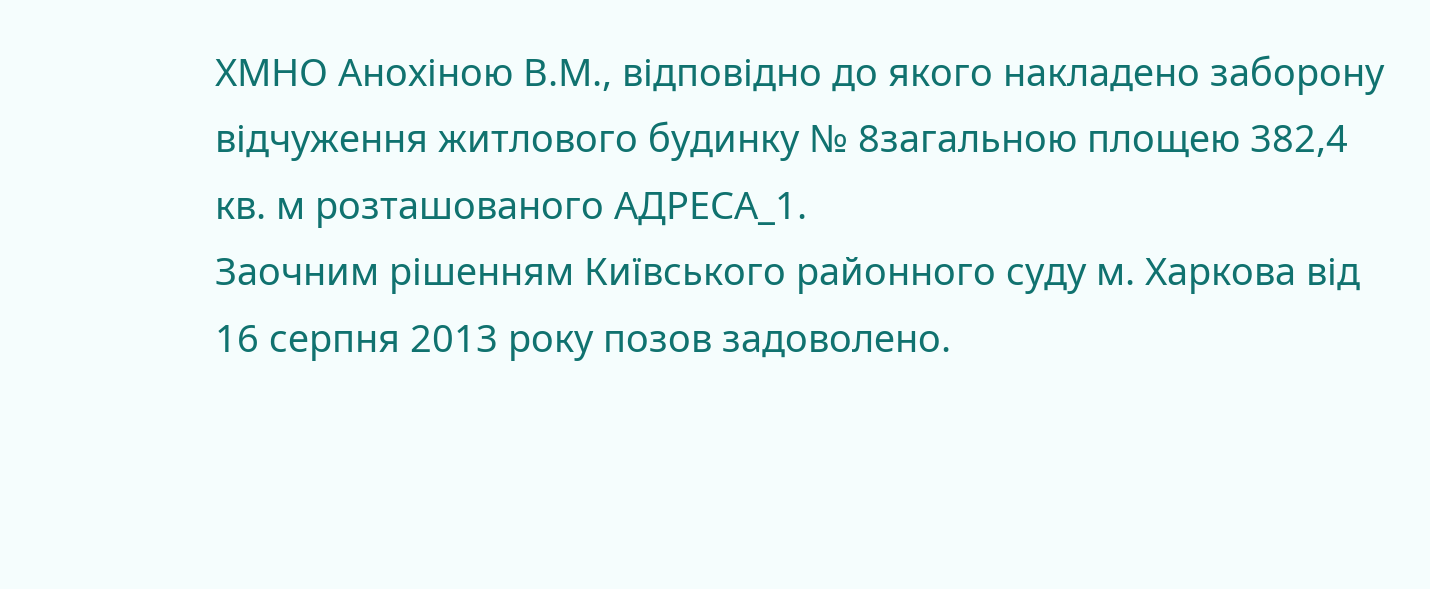ХМНО Анохіною В.М., відповідно до якого накладено заборону відчуження житлового будинку № 8загальною площею 382,4 кв. м розташованого АДРЕСА_1.
Заочним рішенням Київського районного суду м. Харкова від 16 серпня 2013 року позов задоволено.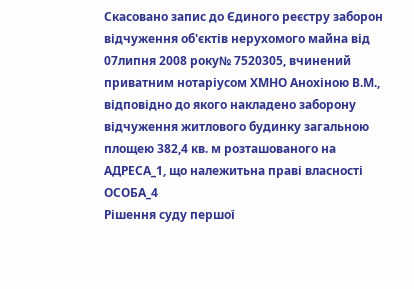Скасовано запис до Єдиного реєстру заборон відчуження об'єктів нерухомого майна від 07липня 2008 року№ 7520305, вчинений приватним нотаріусом ХМНО Анохіною В.М., відповідно до якого накладено заборону відчуження житлового будинку загальною площею 382,4 кв. м розташованого на АДРЕСА_1, що належитьна праві власності ОСОБА_4
Рішення суду першої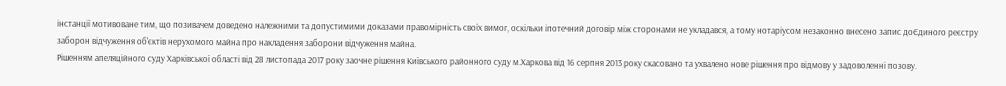інстанції мотивоване тим, що позивачем доведено належними та допустимими доказами правомірність своїх вимог, оскільки іпотечний договір між сторонами не укладався, а тому нотаріусом незаконно внесено запис доЄдиного реєстру заборон відчуження об'єктів нерухомого майна про накладення заборони відчуження майна.
Рішенням апеляційного суду Харківської області від 28 листопада 2017 року заочне рішення Київського районного суду м.Харкова від 16 серпня 2013 року скасовано та ухвалено нове рішення про відмову у задоволенні позову.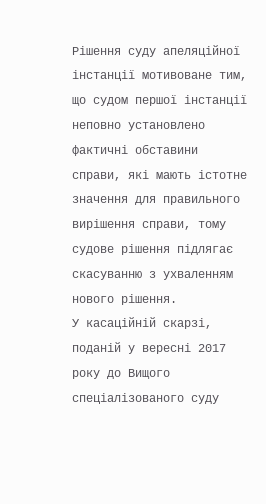Рішення суду апеляційної інстанції мотивоване тим, що судом першої інстанції неповно установлено фактичні обставини справи, які мають істотне значення для правильного вирішення справи, тому судове рішення підлягає скасуванню з ухваленням нового рішення.
У касаційній скарзі, поданій у вересні 2017 року до Вищого спеціалізованого суду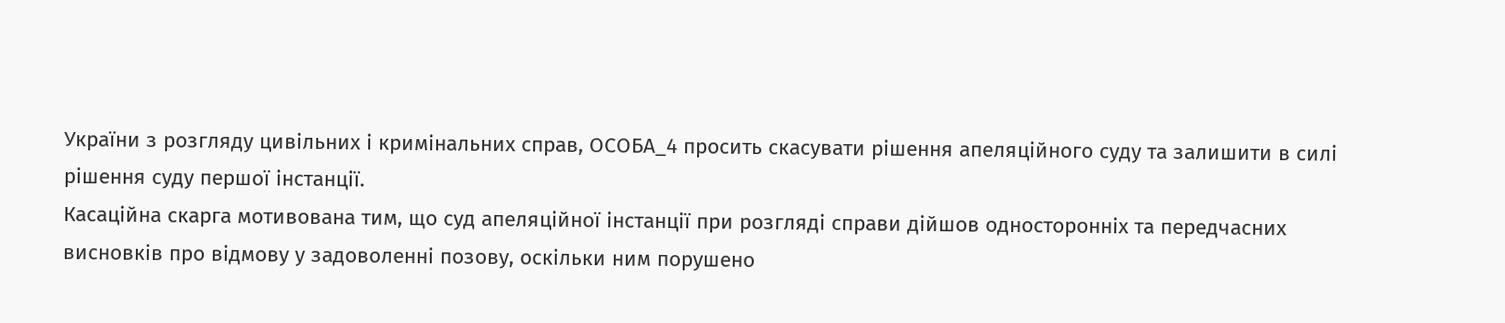України з розгляду цивільних і кримінальних справ, ОСОБА_4 просить скасувати рішення апеляційного суду та залишити в силі рішення суду першої інстанції.
Касаційна скарга мотивована тим, що суд апеляційної інстанції при розгляді справи дійшов односторонніх та передчасних висновків про відмову у задоволенні позову, оскільки ним порушено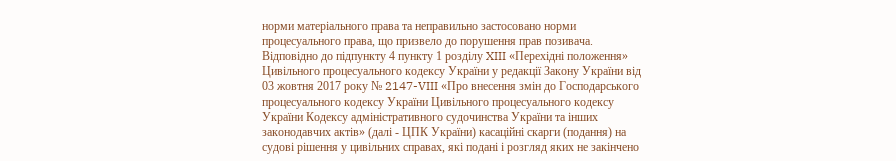норми матеріального права та неправильно застосовано норми процесуального права, що призвело до порушення прав позивача.
Відповідно до підпункту 4 пункту 1 розділу XIII «Перехідні положення» Цивільного процесуального кодексу України у редакції Закону України від 03 жовтня 2017 року № 2147-VIII «Про внесення змін до Господарського процесуального кодексу України Цивільного процесуального кодексу України Кодексу адміністративного судочинства України та інших законодавчих актів» (далі - ЦПК України) касаційні скарги (подання) на судові рішення у цивільних справах, які подані і розгляд яких не закінчено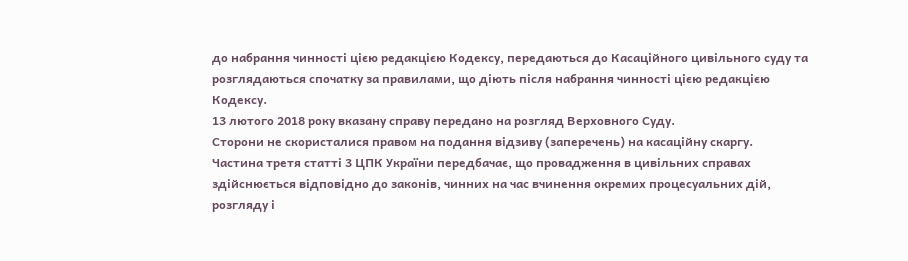до набрання чинності цією редакцією Кодексу, передаються до Касаційного цивільного суду та розглядаються спочатку за правилами, що діють після набрання чинності цією редакцією Кодексу.
13 лютого 2018 року вказану справу передано на розгляд Верховного Суду.
Сторони не скористалися правом на подання відзиву (заперечень) на касаційну скаргу.
Частина третя статті 3 ЦПК України передбачає, що провадження в цивільних справах здійснюється відповідно до законів, чинних на час вчинення окремих процесуальних дій, розгляду і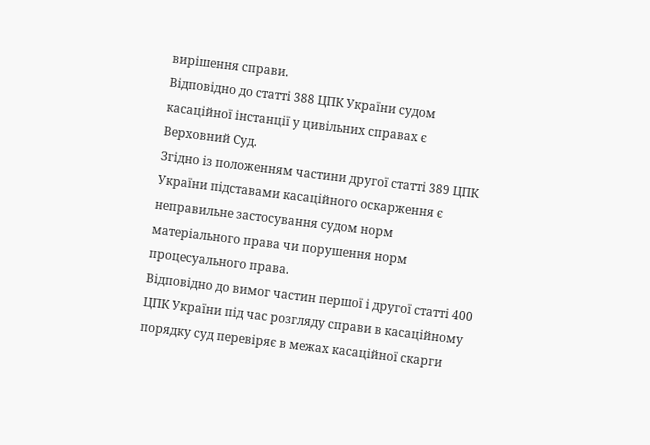вирішення справи.
Відповідно до статті 388 ЦПК України судом касаційної інстанції у цивільних справах є Верховний Суд.
Згідно із положенням частини другої статті 389 ЦПК України підставами касаційного оскарження є неправильне застосування судом норм матеріального права чи порушення норм процесуального права.
Відповідно до вимог частин першої і другої статті 400 ЦПК України під час розгляду справи в касаційному порядку суд перевіряє в межах касаційної скарги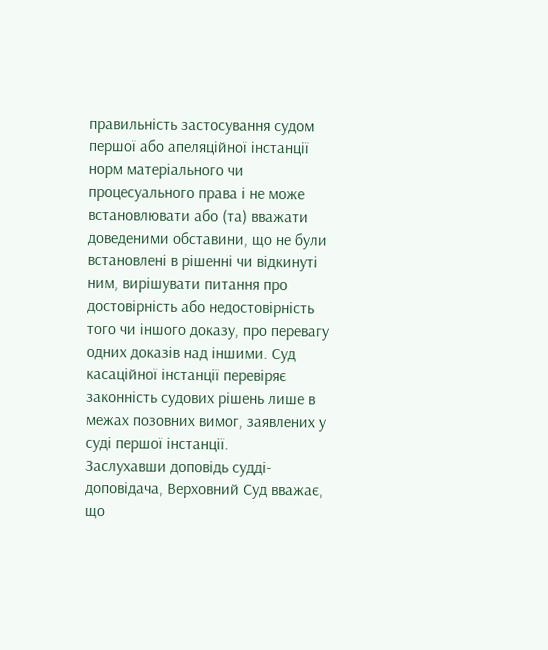правильність застосування судом першої або апеляційної інстанції норм матеріального чи процесуального права і не може встановлювати або (та) вважати доведеними обставини, що не були встановлені в рішенні чи відкинуті ним, вирішувати питання про достовірність або недостовірність того чи іншого доказу, про перевагу одних доказів над іншими. Суд касаційної інстанції перевіряє законність судових рішень лише в межах позовних вимог, заявлених у суді першої інстанції.
Заслухавши доповідь судді-доповідача, Верховний Суд вважає, що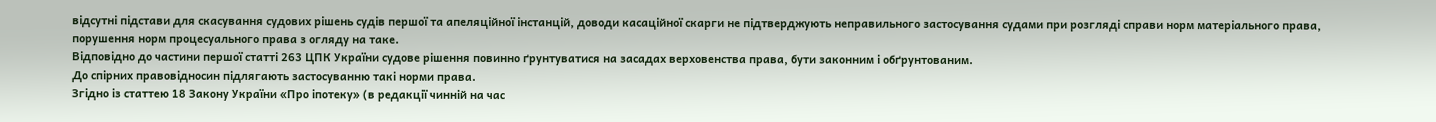відсутні підстави для скасування судових рішень судів першої та апеляційної інстанцій, доводи касаційної скарги не підтверджують неправильного застосування судами при розгляді справи норм матеріального права, порушення норм процесуального права з огляду на таке.
Відповідно до частини першої статті 263 ЦПК України судове рішення повинно ґрунтуватися на засадах верховенства права, бути законним і обґрунтованим.
До спірних правовідносин підлягають застосуванню такі норми права.
Згідно із статтею 18 Закону України «Про іпотеку» (в редакції чинній на час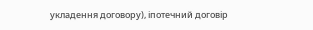укладення договору), іпотечний договір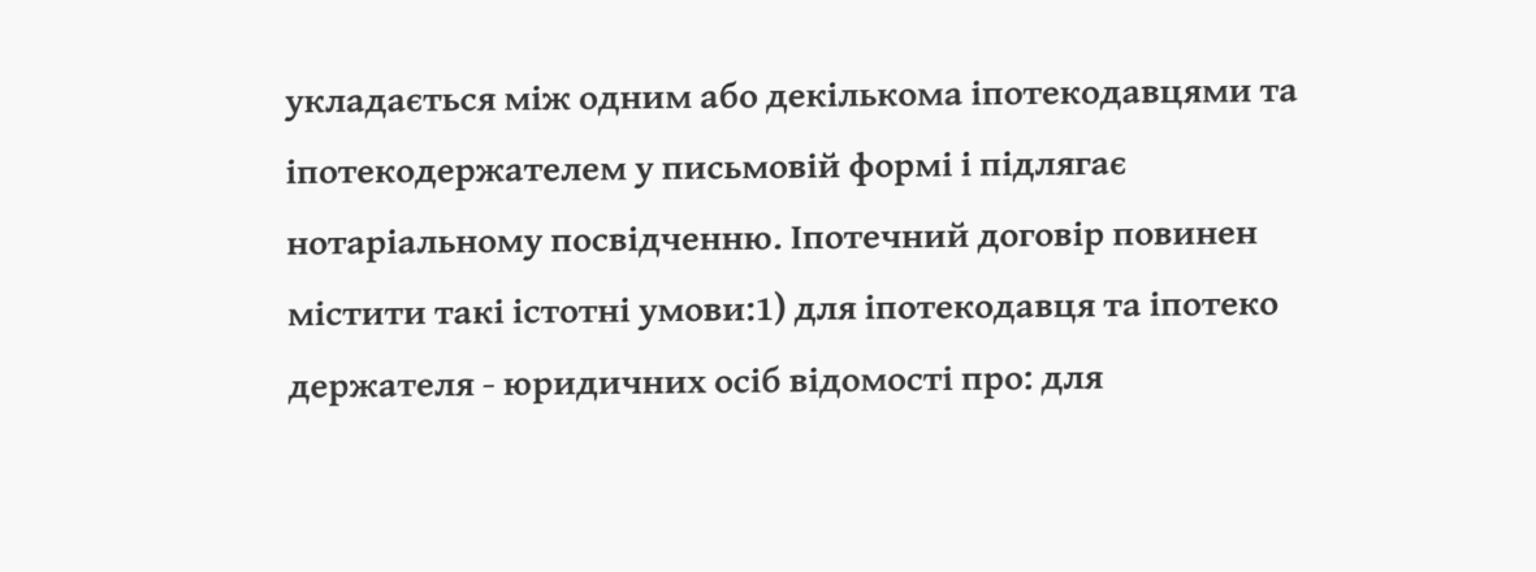укладається між одним або декількома іпотекодавцями та іпотекодержателем у письмовій формі і підлягає нотаріальному посвідченню. Іпотечний договір повинен містити такі істотні умови:1) для іпотекодавця та іпотеко держателя - юридичних осіб відомості про: для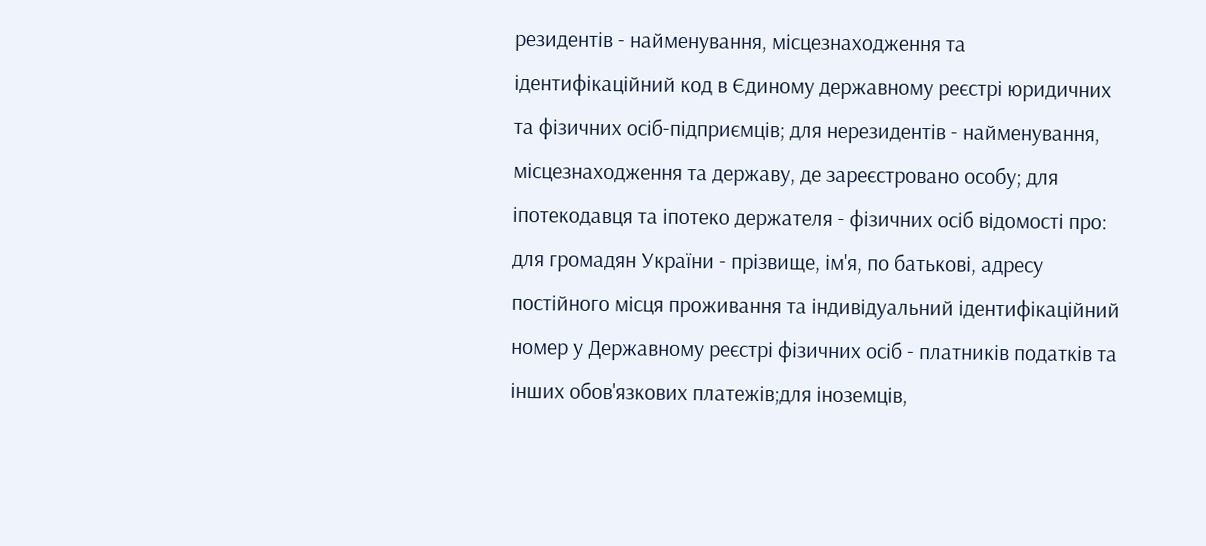резидентів - найменування, місцезнаходження та ідентифікаційний код в Єдиному державному реєстрі юридичних та фізичних осіб-підприємців; для нерезидентів - найменування, місцезнаходження та державу, де зареєстровано особу; для іпотекодавця та іпотеко держателя - фізичних осіб відомості про: для громадян України - прізвище, ім'я, по батькові, адресу постійного місця проживання та індивідуальний ідентифікаційний номер у Державному реєстрі фізичних осіб - платників податків та інших обов'язкових платежів;для іноземців,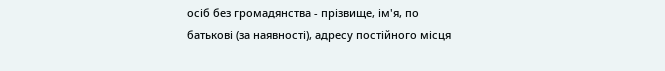осіб без громадянства - прізвище, ім'я, по батькові (за наявності), адресу постійного місця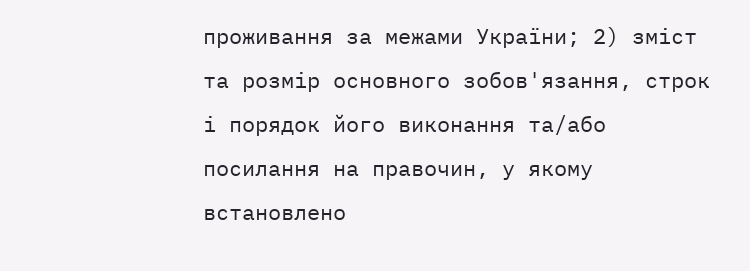проживання за межами України; 2) зміст та розмір основного зобов'язання, строк і порядок його виконання та/або посилання на правочин, у якому встановлено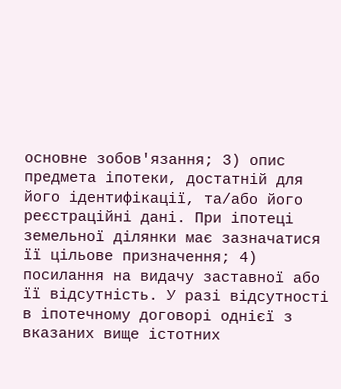основне зобов'язання; 3) опис предмета іпотеки, достатній для його ідентифікації, та/або його реєстраційні дані. При іпотеці земельної ділянки має зазначатися її цільове призначення; 4) посилання на видачу заставної або її відсутність. У разі відсутності в іпотечному договорі однієї з вказаних вище істотних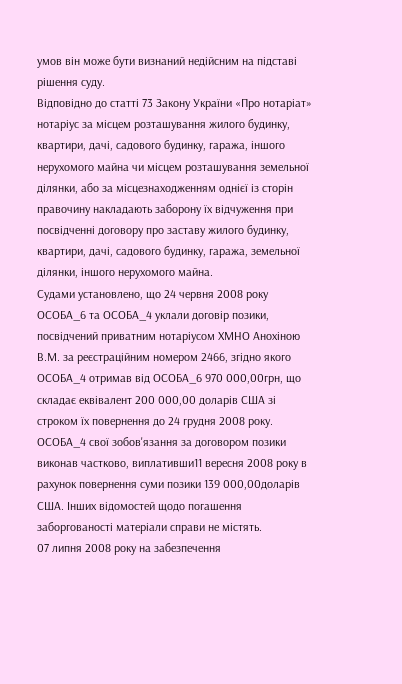умов він може бути визнаний недійсним на підставі рішення суду.
Відповідно до статті 73 Закону України «Про нотаріат» нотаріус за місцем розташування жилого будинку, квартири, дачі, садового будинку, гаража, іншого нерухомого майна чи місцем розташування земельної ділянки, або за місцезнаходженням однієї із сторін правочину накладають заборону їх відчуження при посвідченні договору про заставу жилого будинку, квартири, дачі, садового будинку, гаража, земельної ділянки, іншого нерухомого майна.
Судами установлено, що 24 червня 2008 року ОСОБА_6 та ОСОБА_4 уклали договір позики, посвідчений приватним нотаріусом ХМНО Анохіною В.М. за реєстраційним номером 2466, згідно якого ОСОБА_4 отримав від ОСОБА_6 970 000,00грн, що складає еквівалент 200 000,00 доларів США зі строком їх повернення до 24 грудня 2008 року.
ОСОБА_4 свої зобов'язання за договором позики виконав частково, виплативши11 вересня 2008 року в рахунок повернення суми позики 139 000,00доларів США. Інших відомостей щодо погашення заборгованості матеріали справи не містять.
07 липня 2008 року на забезпечення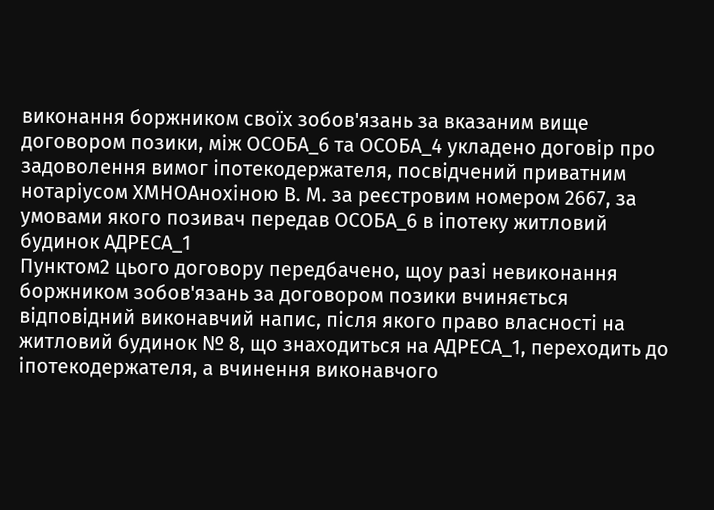виконання боржником своїх зобов'язань за вказаним вище договором позики, між ОСОБА_6 та ОСОБА_4 укладено договір про задоволення вимог іпотекодержателя, посвідчений приватним нотаріусом ХМНОАнохіною В. М. за реєстровим номером 2667, за умовами якого позивач передав ОСОБА_6 в іпотеку житловий будинок АДРЕСА_1
Пунктом2 цього договору передбачено, щоу разі невиконання боржником зобов'язань за договором позики вчиняється відповідний виконавчий напис, після якого право власності на житловий будинок № 8, що знаходиться на АДРЕСА_1, переходить до іпотекодержателя, а вчинення виконавчого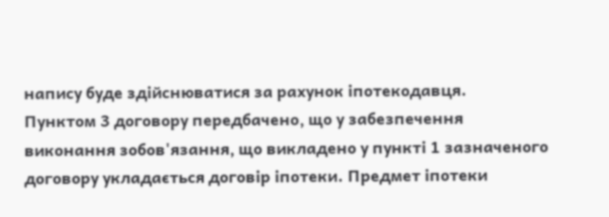напису буде здійснюватися за рахунок іпотекодавця.
Пунктом 3 договору передбачено, що у забезпечення виконання зобов'язання, що викладено у пункті 1 зазначеного договору укладається договір іпотеки. Предмет іпотеки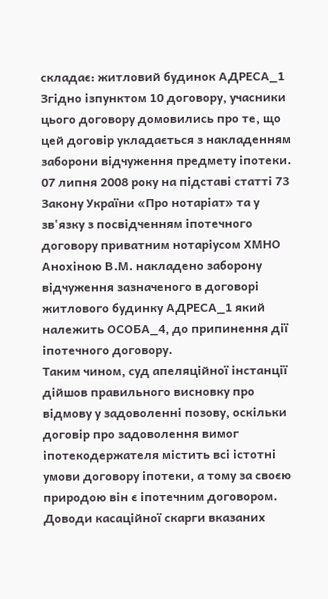складає: житловий будинок АДРЕСА_1
Згідно ізпунктом 10 договору, учасники цього договору домовились про те, що цей договір укладається з накладенням заборони відчуження предмету іпотеки.
07 липня 2008 року на підставі статті 73 Закону України «Про нотаріат» та у зв'язку з посвідченням іпотечного договору приватним нотаріусом ХМНО Анохіною В.М. накладено заборону відчуження зазначеного в договорі житлового будинку АДРЕСА_1 який належить ОСОБА_4, до припинення дії іпотечного договору.
Таким чином, суд апеляційної інстанції дійшов правильного висновку про відмову у задоволенні позову, оскільки договір про задоволення вимог іпотекодержателя містить всі істотні умови договору іпотеки, а тому за своєю природою він є іпотечним договором.
Доводи касаційної скарги вказаних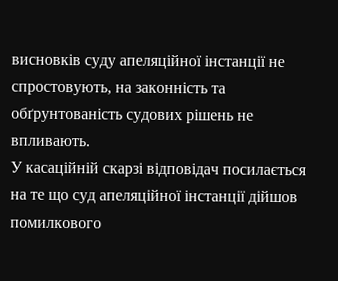висновків суду апеляційної інстанції не спростовують, на законність та обґрунтованість судових рішень не впливають.
У касаційній скарзі відповідач посилається на те що суд апеляційної інстанції дійшов помилкового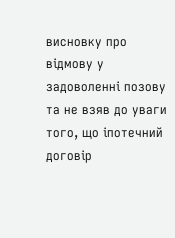висновку про відмову у задоволенні позову та не взяв до уваги того, що іпотечний договір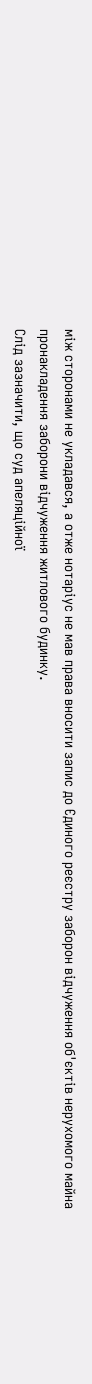між сторонами не укладався, а отже нотаріус не мав права вносити запис до Єдиного реєстру заборон відчуження об'єктів нерухомого майна пронакладення заборони відчуження житлового будинку.
Слід зазначити, що суд апеляційної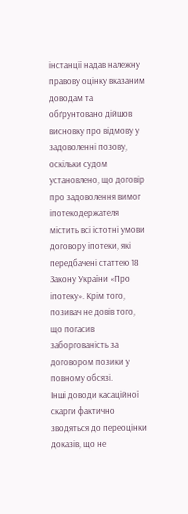інстанції надав належну правову оцінку вказаним доводам та обґрунтовано дійшов висновку про відмову у задоволенні позову, оскільки судом установлено, що договір про задоволення вимог іпотекодержателя містить всі істотні умови договору іпотеки, які передбачені статтею 18 Закону України «Про іпотеку». Крім того, позивач не довів того, що погасив заборгованість за договором позики у повному обсязі.
Інші доводи касаційної скарги фактично зводяться до переоцінки доказів, що не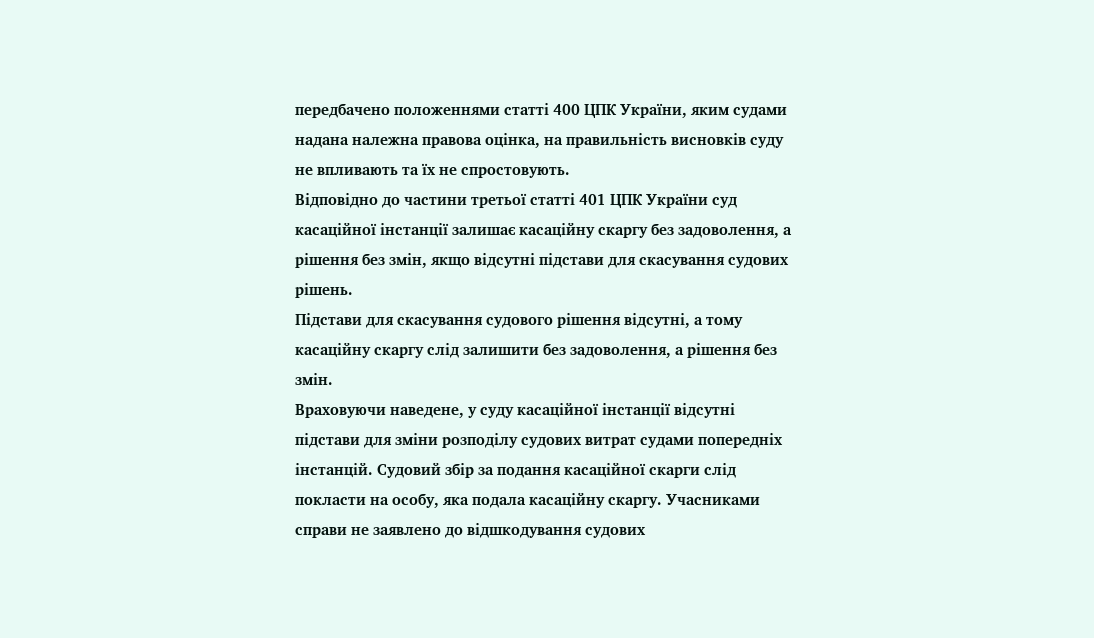передбачено положеннями статті 400 ЦПК України, яким судами надана належна правова оцінка, на правильність висновків суду не впливають та їх не спростовують.
Відповідно до частини третьої статті 401 ЦПК України суд касаційної інстанції залишає касаційну скаргу без задоволення, а рішення без змін, якщо відсутні підстави для скасування судових рішень.
Підстави для скасування судового рішення відсутні, а тому касаційну скаргу слід залишити без задоволення, а рішення без змін.
Враховуючи наведене, у суду касаційної інстанції відсутні підстави для зміни розподілу судових витрат судами попередніх інстанцій. Судовий збір за подання касаційної скарги слід покласти на особу, яка подала касаційну скаргу. Учасниками справи не заявлено до відшкодування судових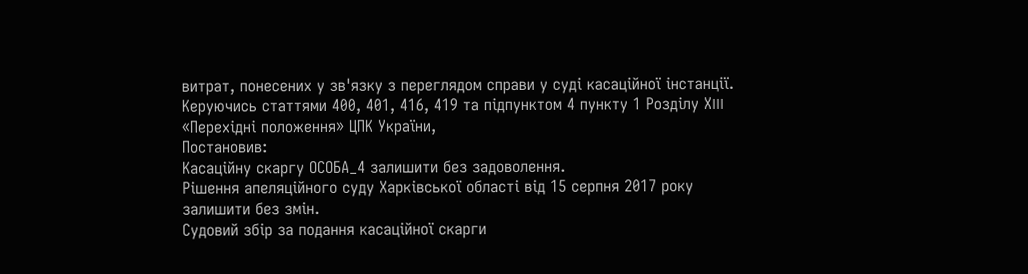витрат, понесених у зв'язку з переглядом справи у суді касаційної інстанції.
Керуючись статтями 400, 401, 416, 419 та підпунктом 4 пункту 1 Розділу ХIII «Перехідні положення» ЦПК України,
Постановив:
Касаційну скаргу ОСОБА_4 залишити без задоволення.
Рішення апеляційного суду Харківської області від 15 серпня 2017 року залишити без змін.
Судовий збір за подання касаційної скарги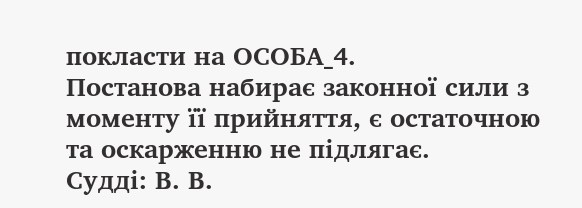покласти на ОСОБА_4.
Постанова набирає законної сили з моменту її прийняття, є остаточною та оскарженню не підлягає.
Судді: В. В.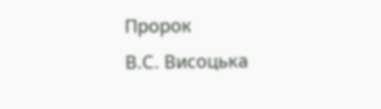Пророк
В.С. Висоцька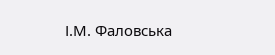І.М. Фаловська